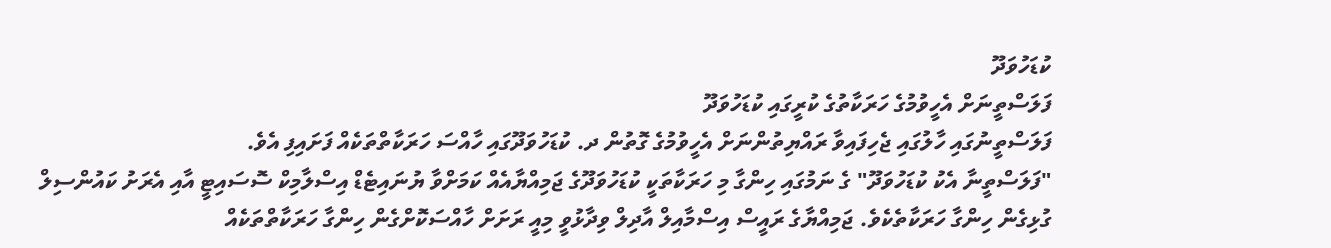ކުޑަހުވަދޫ
ފަލަސްތީނަށް އެހީވުމުގެ ހަރަކާތުގެ ކުރީގައި ކުޑަހުވަދޫ
ފަލަސްތީނުގައި ހާލުގައި ޖެހިފައިވާ ރައްޔިތުންނަށް އެހީވުމުގެ ގޮތުން ދ. ކުޑަހުވަދޫގައި ހާއްސަ ހަރަކާތްތަކެއް ފަށައިފި އެވެ.
"ފަލަސްތީނާ އެކު ކުޑަހުވަދޫ" ގެ ނަމުގައި ހިންގާ މި ހަރަކާތަކީ ކުޑަހުވަދޫގެ ޖަމިއްޔާއެއް ކަމަށްވާ ޔުނައިޓެޑް އިސްލާމިކް ސޮސައިޓީ އާއި އެރަށު ކައުންސިލް ގުޅިގެން ހިންގާ ހަރަކާތެކެވެ. ޖަމިއްޔާގެ ރައީސް އިސްމާއިލް އާދިލް ވިދާޅުވީ މިއީ ރަށަށް ހާއްސަކޮށްގެން ހިންގާ ހަރަކާތްތަކެއް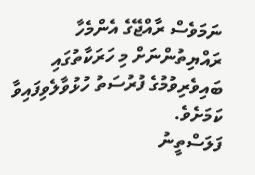ނަމަވެސް ރާއްޖޭގެ އެންމެހާ ރައްޔިތުންނަށް މި ހަރަކާތުގައި ބައިވެރިވުމުގެ ފުރުސަތު ހުޅުވާލެވިފައިވާ ކަމަށެވެ.
ފަލަސްތީނު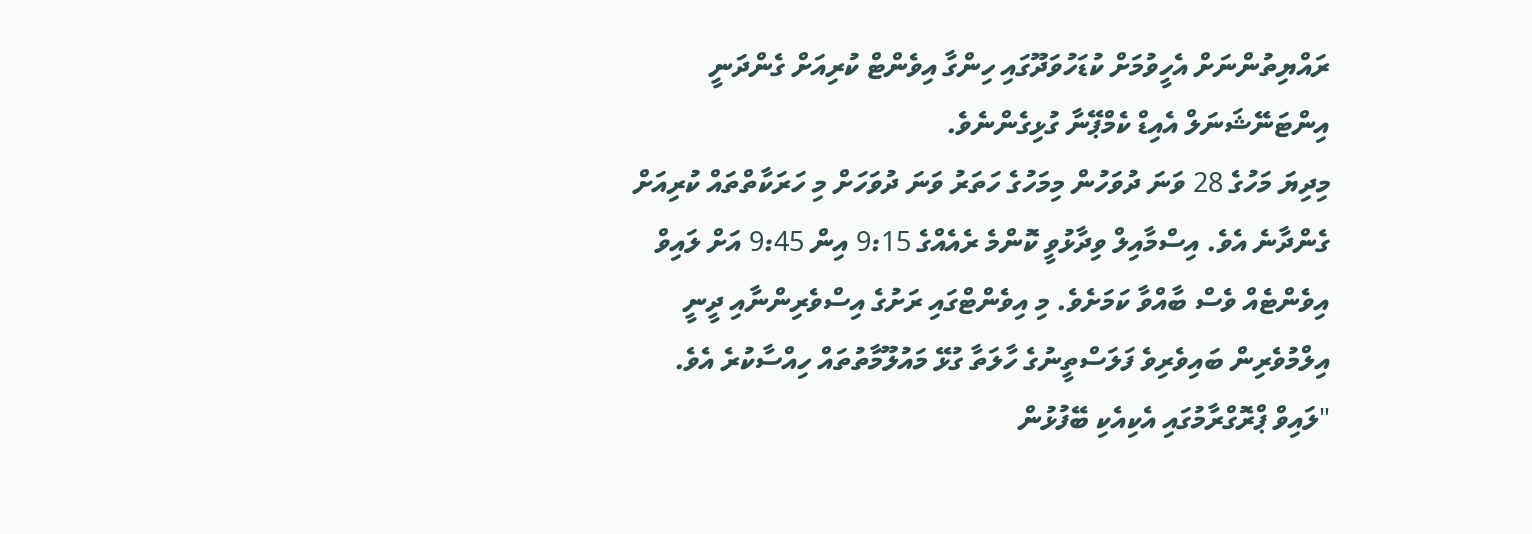ރައްޔިތުންނަށް އެހީވުމަށް ކުޑަހުވަދޫގައި ހިންގާ އިވެންޓް ކުރިއަށް ގެންދަނީ އިންޓަނޭޝަނަލް އެއިޑް ކެމްޕޭނާ ގުޅިގެންނެވެ.
މިދިޔަ މަހުގެ 28 ވަނަ ދުވަހުން މިމަހުގެ ހަތަރު ވަނަ ދުވަހަށް މި ހަރަކާތްތައް ކުރިއަށް ގެންދާނެ އެވެ. އިސްމާއިލް ވިދާޅުވީ ކޮންމެ ރެއެއްގެ 9:15 އިން 9:45 އަށް ލައިވް އިވެންޓެއް ވެސް ބާއްވާ ކަމަށެވެ. މި އިވެންޓްގައި ރަށުގެ އިސްވެރިންނާއި ދީނީ އިލްމުވެރިން ބައިވެރިވެ ފަލަސްތީނުގެ ހާލަތާ ގުޅޭ މައުލޫމާތުތައް ހިއްސާކުރެ އެވެ.
"ލައިވް ޕްރޮގްރާމުގައި އެކިއެކި ބޭފުޅުން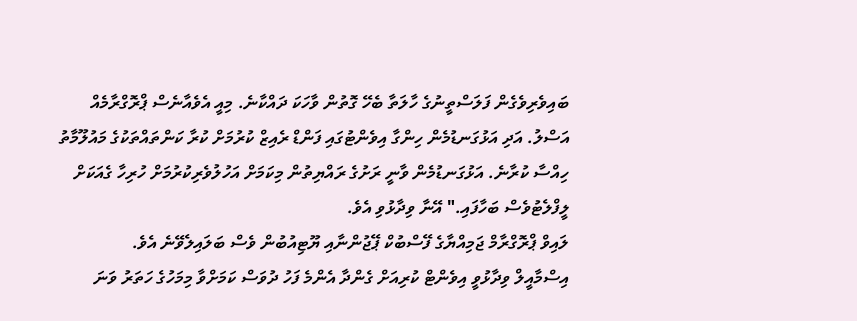ބައިވެރިވެގެން ފަލަސްތީނުގެ ހާލަތާ ބެހޭ ގޮތުން ވާހަކަ ދައްކާނެ. މިއީ އެވެއާނެސް ޕްރޮގްރާމެއް އަސްލު. އަދި އަޅުގަނޑުމެން ހިންގާ އިވެންޓުގައި ފަންޑް ރެއިޒް ކުރުމަށް ކުރާ ކަންތައްތަކުގެ މައުލޫމާތު ހިއްސާ ކުރާނެ. އަޅުގަނޑުމެން ވާނީ ރަށުގެ ރައްޔިތުން މިކަމަށް އަހުލުވެރިކުރުމަށް ހުރިހާ ގެއަކަށް ލީފްލެޓުވެސް ބަހާފައި." އޭނާ ވިދާޅުވި އެވެ.
ލައިވް ޕްރޮގްރާމް ޖަމިއްޔާގެ ފޭސްބުކް ޕޭޖުންނާއި ޔޫޓިއުބުން ވެސް ބަލައިލެވޭނެ އެވެ.
އިސްމާއީލް ވިދާޅުވީ އިވެންޓް ކުރިއަށް ގެންދާ އެންމެ ފަހު ދުވަސް ކަމަށްވާ މިމަހުގެ ހަތަރު ވަނަ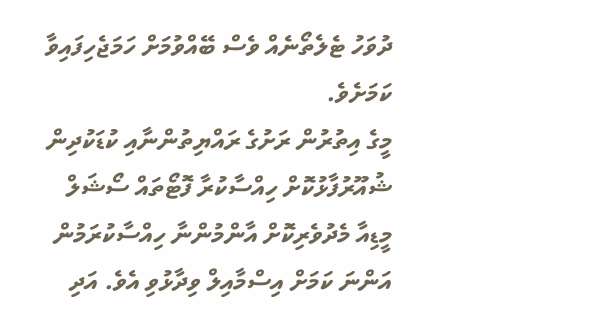ދުވަހު ޓެލެތޯނެއް ވެސް ބޭއްވުމަށް ހަމަޖެހިފައިވާ ކަމަށެވެ.
މީގެ އިތުރުން ރަށުގެ ރައްޔިތުންނާއި ކުޑަކުދިން ޝުއޫރުފާޅުކޮށް ހިއްސާކުރާ ފޮޓޯތައް ސޯޝަލް މީޑިއާ މެދުވެރިކޮށް އާންމުންނާ ހިއްސާކުރަމުން އަންނަ ކަމަށް އިސްމާއިލް ވިދާޅުވި އެވެ. އަދި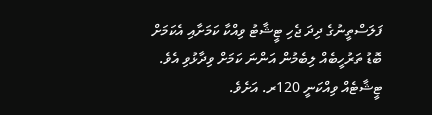ފަލަސްތީނުގެ ދިދަ ޖެހި ޓީޝާޓު ވިއްކާ ކަމަށާއި އެކަމަށް ބޮޑު ތަރުހީބެއް ލިބެމުން އަންނަ ކަމަށް ވިދާޅުވި އެވެ. ޓީޝާޓެއް ވިއްކަނީ 120ރ. އަށެވެ.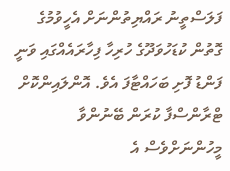ފަލަސްތީނު ރައްޔިތުންނަށް އެހީވުމުގެ ގޮތުން ކުޑަހުވަދޫގެ ހުރިހާ ފިހާރައެއްގައި ވަނީ ފަންޑު ފޮށި ބަހައްޓާފަ އެވެ. އޮންލައިންކޮށް ޓްރާންސްފާ ކުރަން ބޭނުންވާ މީހުންނަށްވެސް އެ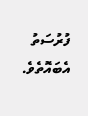ފުރުސަތު އެބައޮތެވެ.